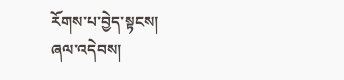རོགས་པ་བྱེད་སྟངས།
ཞལ་འདེབས།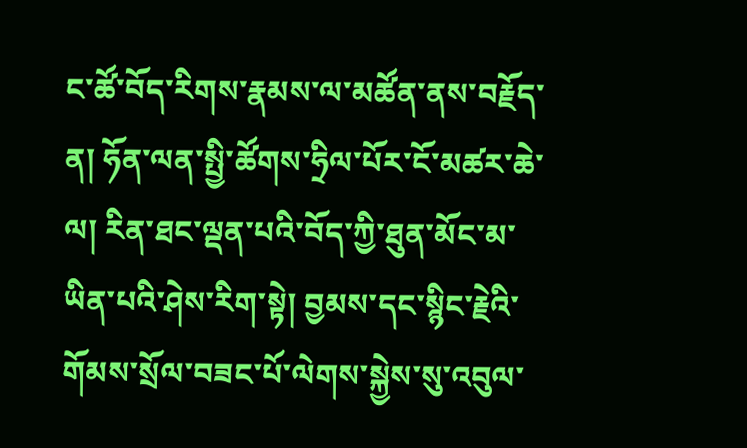ང་ཚོ་བོད་རིགས་རྣམས་ལ་མཚོན་ནས་བརྗོད་ན། ཧོན་ལན་སྤྱི་ཚོགས་ཧྲིལ་པོར་ངོ་མཚར་ཆེ་ལ། རིན་ཐང་ལྡན་པའི་བོད་ཀྱི་ཐུན་མོང་མ་ཡིན་པའི་ཤེས་རིག་སྟེ། བྱམས་དང་སྙིང་རྗེའི་གོམས་སྲོལ་བཟང་པོ་ལེགས་སྐྱེས་སུ་འབུལ་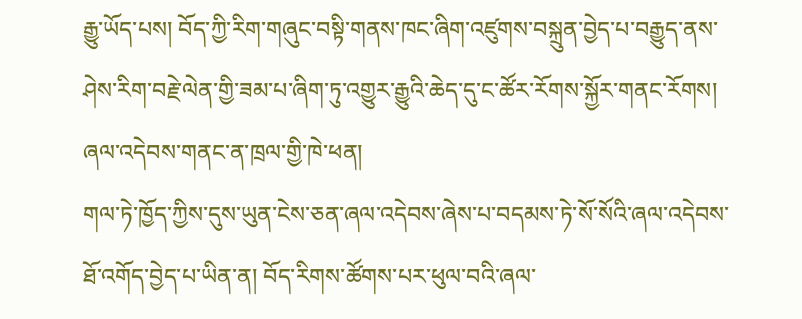རྒྱུ་ཡོད་པས། བོད་ཀྱི་རིག་གཞུང་བསྟི་གནས་ཁང་ཞིག་འཛུགས་བསྐྲུན་བྱེད་པ་བརྒྱུད་ནས་ཤེས་རིག་བརྗེ་ལེན་གྱི་ཟམ་པ་ཞིག་ཏུ་འགྱུར་རྒྱུའི་ཆེད་དུ་ང་ཚོར་རོགས་སྐྱོར་གནང་རོགས།
ཞལ་འདེབས་གནང་ན་ཁྲལ་གྱི་ཁེ་ཕན།
གལ་ཏེ་ཁྱོད་ཀྱིས་དུས་ཡུན་ངེས་ཅན་ཞལ་འདེབས་ཞེས་པ་བདམས་ཏེ་སོ་སོའི་ཞལ་འདེབས་ཐོ་འགོད་བྱེད་པ་ཡིན་ན། བོད་རིགས་ཚོགས་པར་ཕུལ་བའི་ཞལ་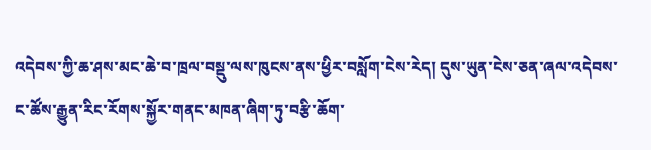འདེབས་ཀྱི་ཆ་ཤས་མང་ཆེ་བ་ཁྲལ་བསྡུ་ལས་ཁུངས་ནས་ཕྱིར་བསློག་ངེས་རེད། དུས་ཡུན་ངེས་ཅན་ཞལ་འདེབས་ང་ཚོས་རྒྱུན་རིང་རོགས་སྐྱོར་གནང་མཁན་ཞིག་ཏུ་བརྩི་ཆོག་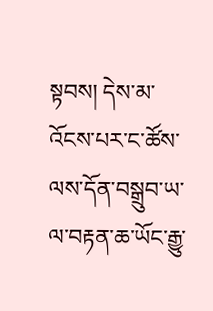སྟབས། དེས་མ་འོངས་པར་ང་ཚོས་ལས་དོན་བསྒྲུབ་ཡ་ལ་བརྟན་ཆ་ཡོང་རྒྱུ་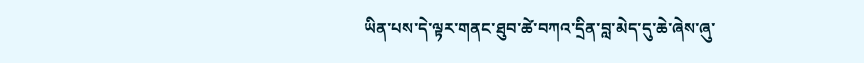ཡིན་པས་དེ་ལྟར་གནང་ཐུབ་ཚེ་བཀའ་དྲིན་བླ་མེད་དུ་ཆེ་ཞེས་ཞུ་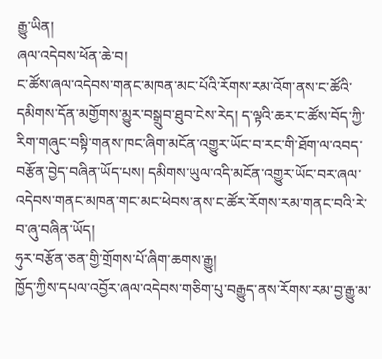རྒྱུ་ཡིན།
ཞལ་འདེབས་ཕོན་ཆེ་བ།
ང་ཚོས་ཞལ་འདེབས་གནང་མཁན་མང་པོའི་རོགས་རམ་འོག་ནས་ང་ཚོའི་དམིགས་དོན་མགྱོགས་མྱུར་བསྒྲུབ་ཐུབ་ངེས་རེད། ད་ལྟའི་ཆར་ང་ཚོས་བོད་ཀྱི་རིག་གཞུང་བསྟི་གནས་ཁང་ཞིག་མངོན་འགྱུར་ཡོང་བ་རང་གི་ཐོག་ལ་འབད་བརྩོན་བྱེད་བཞིན་ཡོད་པས། དམིགས་ཡུལ་འདི་མངོན་འགྱུར་ཡོང་བར་ཞལ་འདེབས་གནང་མཁན་གང་མང་ཕེབས་ནས་ང་ཚོར་རོགས་རམ་གནང་བའི་རེ་བ་ཞུ་བཞིན་ཡོད།
ཧུར་བརྩོན་ཅན་གྱི་གྲོགས་པོ་ཞིག་ཆགས་རྒྱུ།
ཁྱོད་ཀྱིས་དཔལ་འབྱོར་ཞལ་འདེབས་གཅིག་པུ་བརྒྱུད་ནས་རོགས་རམ་བྱ་རྒྱུ་མ་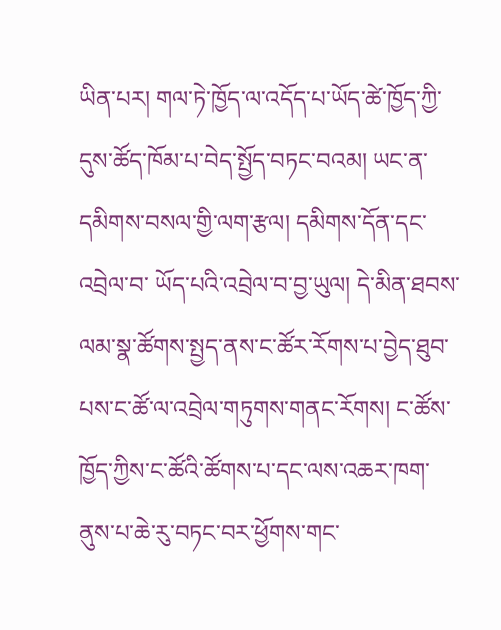ཡིན་པར། གལ་ཏེ་ཁྱོད་ལ་འདོད་པ་ཡོད་ཚེ་ཁྱོད་ཀྱི་དུས་ཚོད་ཁོམ་པ་བེད་སྤྱོད་བཏང་བའམ། ཡང་ན་དམིགས་བསལ་གྱི་ལག་རྩལ། དམིགས་དོན་དང་འབྲེལ་བ་ ཡོད་པའི་འབྲེལ་བ་བྱ་ཡུལ། དེ་མིན་ཐབས་ལམ་སྣ་ཚོགས་སྤྱད་ནས་ང་ཚོར་རོགས་པ་བྱེད་ཐུབ་པས་ང་ཚོ་ལ་འབྲེལ་གཏུགས་གནང་རོགས། ང་ཚོས་ཁྱོད་ཀྱིས་ང་ཚོའི་ཚོགས་པ་དང་ལས་འཆར་ཁག་ནུས་པ་ཆེ་རུ་བཏང་བར་ཕྱོགས་གང་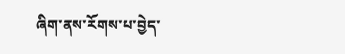ཞིག་ནས་རོགས་པ་བྱེད་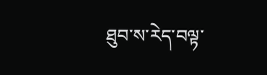ཐུབ་ས་རེད་བལྟ་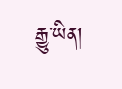རྒྱུ་ཡིན།